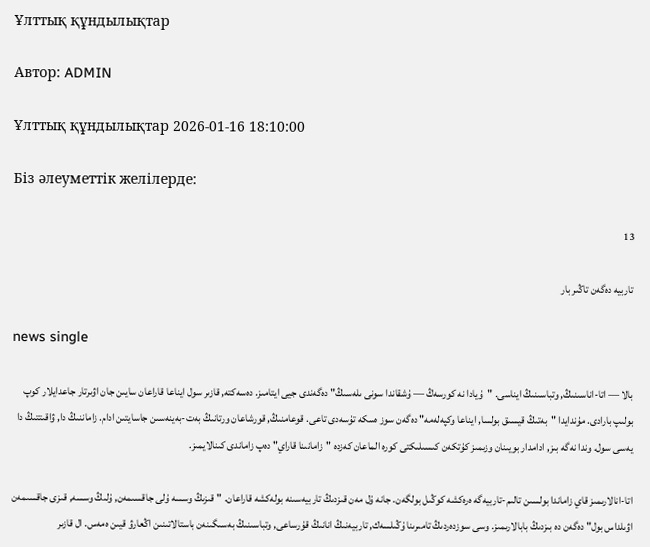Ұлттық құндылықтар

Автор: ADMIN

Ұлттық құндылықтар 2026-01-16 18:10:00

Біз әлеуметтік желілерде:

13

تاربيە دەگەن تاڭىر بار

news single

بالا — اتا-اناسىنىڭ, وتباسىنىڭ ايناسى. "ۇيادا نە كورسەڭ — ۇشقاندا سونى ىلەسىڭ" دەگەندى جيى ايتامىز. دەسەكتە, قازىر سول ايناعا قاراعان سايىن جان اۋىرتار جاعدايلار كوپ بولىپ بارادى. مۇندايدا "بەتىڭ قيسىق بولسا, ايناعا وكپەلەمە" دەگەن سوز ەسكە تۇسەدى تاعى. قوعامنىڭ, قورشاعان ورتانىڭ بەت-بەينەسىن جاسايتىن ادام. زاماننىڭ دا, ۋاقىتتىڭ دا يەسى سول. وندا نەگە بىز, ادامدار بويىنان وزىمىز كۇتكەن كىسىلىكتى كورە الماعان كەزدە "زامانىنا قاراي" دەپ زاماندى كىنالايمىز.

اتا-انالارىمىز قاي زاماندا بولسىن تالىم-تاربيەگە ەرەكشە كوڭىل بولگەن. جانە ۇل مەن قىزدىڭ تاربيەسىنە بولەكشە قاراعان. "قىزىڭ وسسە ۇلى جاقسىمەن, ۇلىڭ وسسە, قىزى جاقسىمەن اۋىلداس بول" دەگەن دە بىزدىڭ بابالارىمىز. وسى سوزدەردىڭ تامىرىنا ۇڭىلسەك, تاربيەنىڭ انانىڭ قۇرساعى, وتباسىنىڭ بەسىگىنەن باستالاتىنىن اڭعارۋ قيىن ەمەس. ال قازىر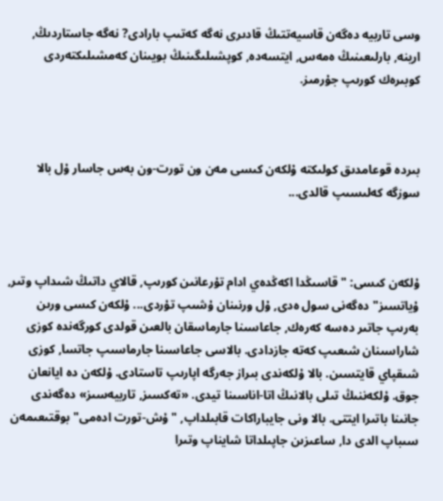وسى تاربيە دەگەن قاسيەتتىڭ قادىرى نەگە كەتىپ بارادى? نەگە جاستاردىڭ, ارينە, بارلىعىنىڭ ەمەس, ايتسەدە, كوپشىلىگىنىڭ بويىنان كەمشىلىكتەردى كوبىرەك كورىپ جۇرمىز.



بىردە قوعامدىق كولىكتە ۇلكەن كىسى مەن ون تورت-ون بەس جاسار ۇل بالا سوزگە كەلىسىپ قالدى...



ۇلكەن كىسى: "قاسىڭدا اكەڭدەي ادام تۇرعانىن كورىپ, قالاي داتىڭ شىداپ وتىر, ۇياتسىز" دەگەنى سول ەدى, ۇل ورنىنان ۇشىپ تۇردى... ۇلكەن كىسى ورىن بەرىپ جاتىر دەسە كەرەك, جاعاسىنا جارماسقان بالعىن قولدى كورگەندە كوزى شاراسىنان شىعىپ كەتە جازدادى. بالاسى جاعاسىنا جارماسىپ جاتسا, كوزى شىقپاي قايتسىن. بالا ۇلكەندى بىراز جەرگە اپارىپ تاستادى. ۇلكەن دە ايانعان جوق. ۇلكەننىڭ تىلى بالانىڭ اتا-اناسىنا تيدى. «تەكسىز, تاربيەسىز» دەگەندى جانىنا باتىرا ايتتى. بالا ونى جايباراكات قابىلداپ, "ۇش-تورت ادەمى" بوقتىعىمەن سىباپ الدى دا, ساعىزىن جاپىلداتا شايناپ وتىرا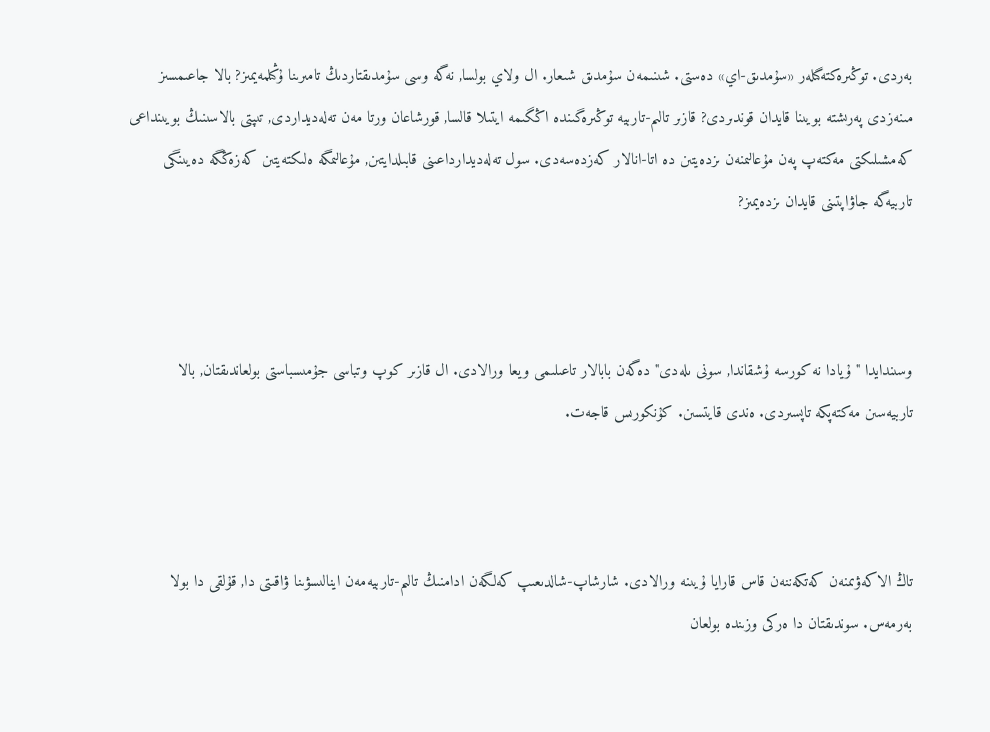بەردى. توڭىرەكتەگىلەر «سۇمدىق-اي» دەستى. شىنىمەن سۇمدىق شىعار. ال ولاي بولسا, نەگە وسى سۇمدىقتاردىڭ تامىرىنا ۇڭىلمەيمىز? بالا جاعىمسىز مىنەزدى پەرىشتە بويىنا قايدان قوندىردى? قازىر تالىم-تاربيە توڭىرەگىندە اڭگىمە ايتىلا قالسا, قورشاعان ورتا مەن تەلەديداردى, تىپتى بالاسىنىڭ بويىنداعى كەمشىلىكتى مەكتەپ پەن مۇعالىمنەن ىزدەيتىن دە اتا-انالار كەزدەسەدى. سول تەلەديدارداعىنى قابىلدايتىن, مۇعالىمگە ەلىكتەيتىن كەزەڭگە دەيىنگى تاربيەگە جاۋاپتىنى قايدان ىزدەيمىز?



وسىندايدا "ۇيادا نە كورسە ۇشقاندا, سونى ىلەدى" دەگەن بابالار تاعىلىمى ويعا ورالادى. ال قازىر كوپ وتباسى جۇمىسباستى بولعاندىقتان, بالا تاربيەسىن مەكتەپكە تاپسىردى. ەندى قايتسىن. كۇنكورىس قاجەت.



تاڭ الاكەۋىمنەن كەتكەننەن قاس قارايا ۇيىنە ورالادى. شارشاپ-شالدىعىپ كەلگەن ادامنىڭ تالىم-تاربيەمەن اينالىسۋىنا ۋاقىتى دا, قۇلقى دا بولا بەرمەس. سوندىقتان دا ەركى وزىندە بولعان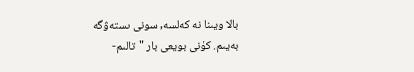بالا ويىنا نە كەلسە, سونى ىستەۋگە بەيىم. كۇنى بويعى بار "تالىم-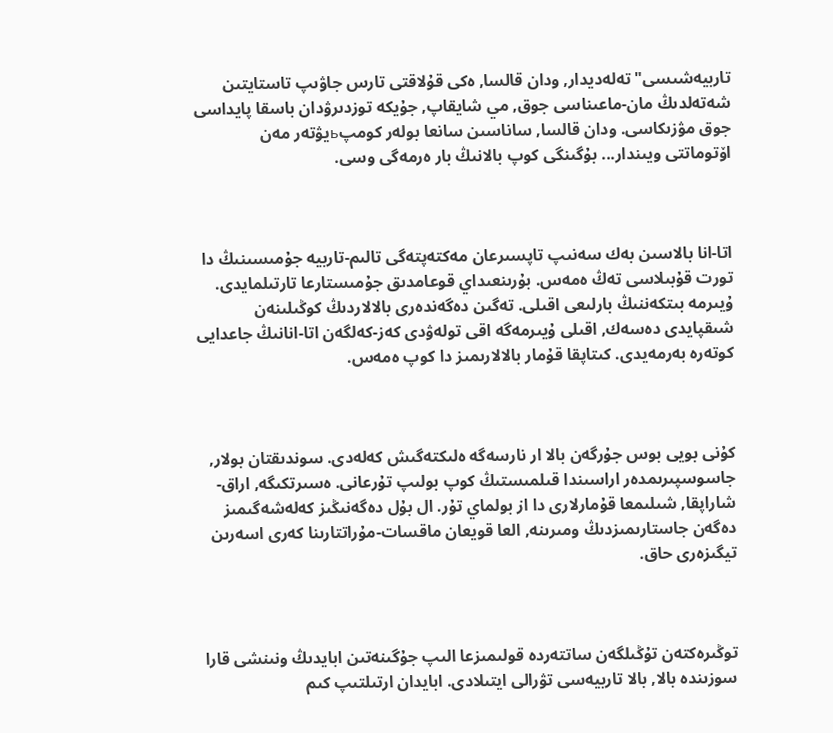تاربيەشىسى" تەلەديدار, ودان قالسا, ەكى قۇلاقتى تارس جاۋىپ تاستايتىن شەتەلدىڭ مان-ماعىناسى جوق, مي شايقاپ, جۇيكە توزدىرۋدان باسقا پايداسى جوق مۋزىكاسى. ودان قالسا, ساناسىن سانعا بولەر كومپьيۋتەر مەن اۆتوماتتى ويىندار... بۇگىنگى كوپ بالانىڭ بار ەرمەگى وسى.



اتا-انا بالاسىن بەك سەنىپ تاپسىرعان مەكتەپتەگى تالىم-تاربيە جۇمىسىنىڭ دا تورت قۇبىلاسى تەڭ ەمەس. بۇرىنعىداي قوعامدىق جۇمىستارعا تارتىلمايدى. ۇيىرمە بىتكەننىڭ بارلىعى اقىلى. تەگىن دەگەندەرى بالالاردىڭ كوڭىلىنەن شىقپايدى دەسەك, اقىلى ۇيىرمەگە اقى تولەۋدى كەز-كەلگەن اتا-انانىڭ جاعدايى كوتەرە بەرمەيدى. كىتاپقا قۇمار بالالارىمىز دا كوپ ەمەس.



كۇنى بويى بوس جۇرگەن بالا ار نارسەگە ەلىكتەگىش كەلەدى. سوندىقتان بولار, جاسوسپىرىمدەر اراسىندا قىلمىستىڭ كوپ بولىپ تۇرعانى. ەسىرتكىگە, اراق-شاراپقا, شىلىمعا قۇمارلارى دا از بولماي تۇر. ال بۇل دەگەنىڭىز كەلەشەگىمىز دەگەن جاستارىمىزدىڭ ومىرىنە, العا قويعان ماقسات-مۇراتتارىنا كەرى اسەرىن تيگىزەرى حاق.



توڭىرەكتەن تۇڭىلگەن ساتتەردە قولىمىزعا الىپ جۇگىنەتىن ابايدىڭ ونىنشى قارا سوزىندە بالا, بالا تاربيەسى تۋرالى ايتىلادى. ابايدان ارتىلتىپ كىم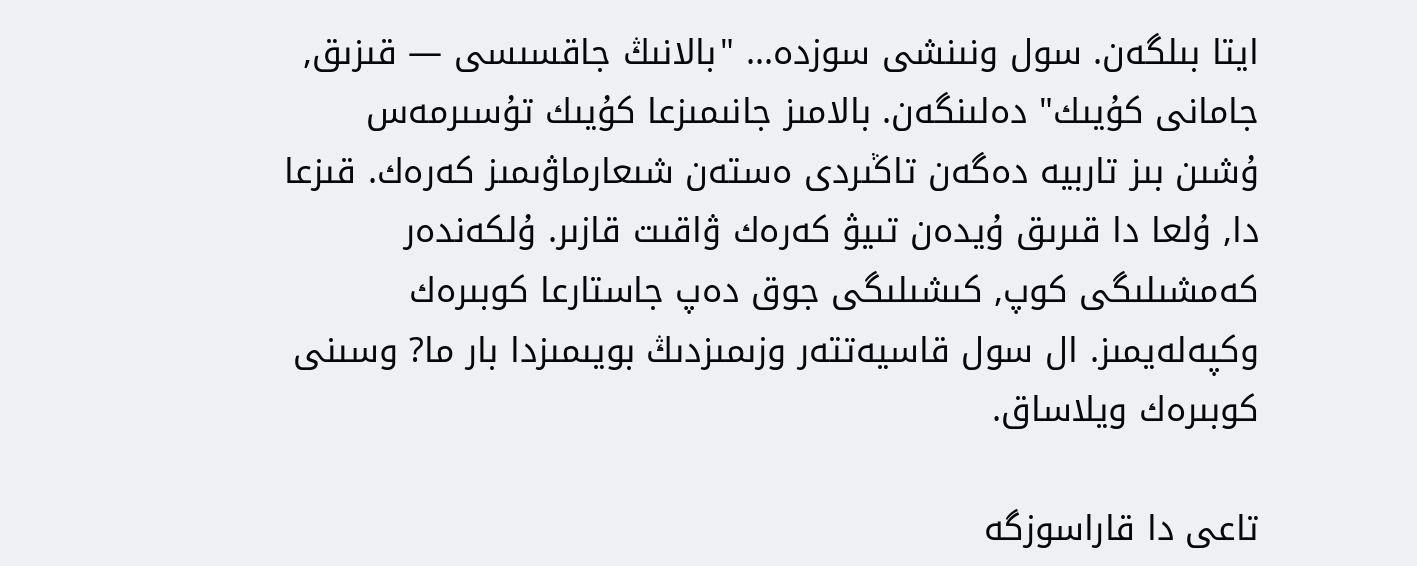ايتا بىلگەن. سول ونىنشى سوزدە... "بالانىڭ جاقسىسى — قىزىق, جامانى كۇيىك" دەلىنگەن. بالامىز جانىمىزعا كۇيىك تۇسىرمەس ۇشىن بىز تاربيە دەگەن تاڭىردى ەستەن شىعارماۋىمىز كەرەك. قىزعا دا, ۇلعا دا قىرىق ۇيدەن تىيۋ كەرەك ۋاقىت قازىر. ۇلكەندەر كەمشىلىگى كوپ, كىشىلىگى جوق دەپ جاستارعا كوبىرەك وكپەلەيمىز. ال سول قاسيەتتەر وزىمىزدىڭ بويىمىزدا بار ما? وسىنى كوبىرەك ويلاساق.

تاعى دا قاراسوزگە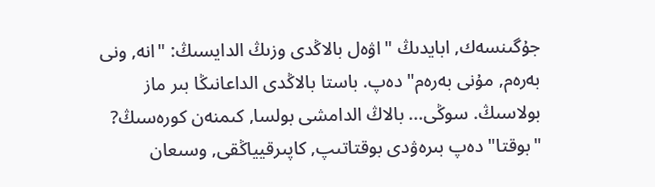جۇگىنسەك, ابايدىڭ "اۋەل بالاڭدى وزىڭ الدايسىڭ: "انە, ونى بەرەم, مۇنى بەرەم" دەپ. باستا بالاڭدى الداعانىڭا بىر ماز بولاسىڭ. سوڭى... بالاڭ الدامشى بولسا, كىمنەن كورەسىڭ? "بوقتا" دەپ بىرەۋدى بوقتاتىپ, كاپىرقيياڭقى, وسىعان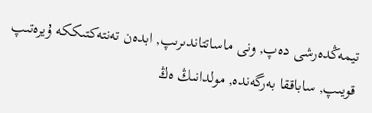تيمەڭدەرشى دەپ, ونى ماساتتاندىرىپ, ابدەن تەنتەكتىككە ۇيرەتىپ قويىپ, ساباققا بەرگەندە, مولدانىڭ ەڭ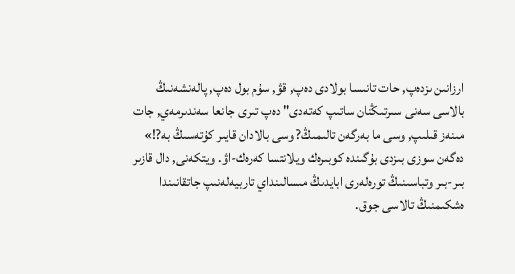ارزانىن ىزدەپ, حات تانىسا بولادى دەپ, قۋ, سۇم بول دەپ, پالەنشەنىڭ بالاسى سەنى سىرتىڭنان ساتىپ كەتەدى" دەپ تىرى جانعا سەندىرمەي, جات مىنەز قىلىپ, وسى ما بەرگەن تالىمىڭ? وسى بالادان قايىر كۇتەسىڭ بە?!» دەگەن سوزى بىزدى بۇگىندە كوبىرەك ويلانتسا كەرەك-اۋ. ويتكەنى, دال قازىر بىر-بىر وتباسىنىڭ تورەلەرى ابايدىڭ مىسالىنداي تاربيەلەنىپ جاتقانىندا ەشكىمنىڭ تالاسى جوق.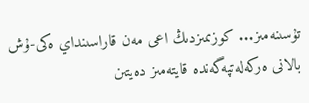تۇسىنەمىز... كوزىمىزدىڭ اعى مەن قاراسىنداي ەكى-ۇش بالانى ەركەلەتپەگەندە قايتەمىز دەيتىن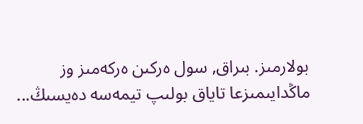بولارمىز. بىراق, سول ەركىن ەركەمىز وز ماڭدايىمىزعا تاياق بولىپ تيمەسە دەيسىڭ...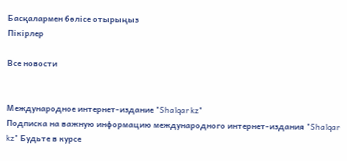Басқалармен бөлісе отырыңыз
Пікірлер

Все новости


Международное интернет-издание "Shalqar kz"
Подписка на важную информацию международного интернет-издания "Shalqar kz" Будьте в курсе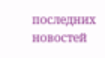последних новостей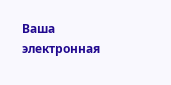Ваша электронная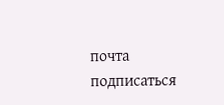почта подписаться